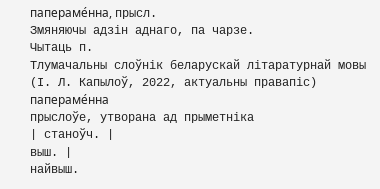папераме́нна, прысл.
Змяняючы адзін аднаго, па чарзе.
Чытаць п.
Тлумачальны слоўнік беларускай літаратурнай мовы (І. Л. Капылоў, 2022, актуальны правапіс)
папераме́нна
прыслоўе, утворана ад прыметніка
| станоўч. |
выш. |
найвыш.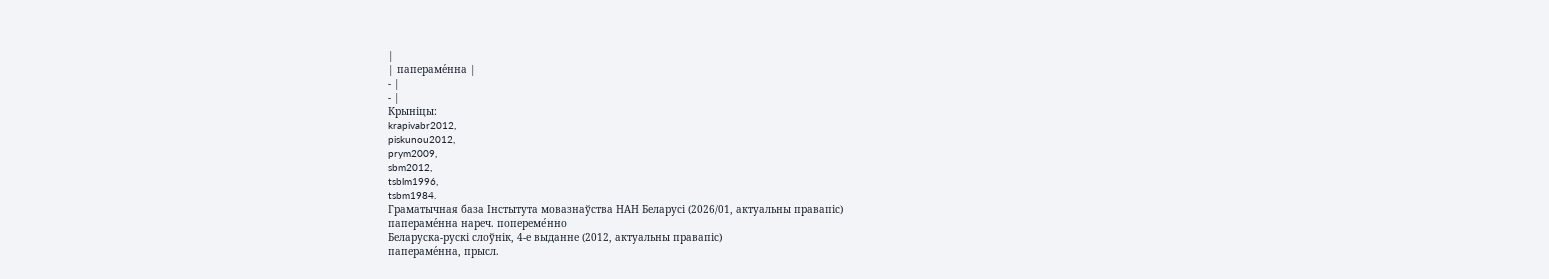|
| папераме́нна |
- |
- |
Крыніцы:
krapivabr2012,
piskunou2012,
prym2009,
sbm2012,
tsblm1996,
tsbm1984.
Граматычная база Інстытута мовазнаўства НАН Беларусі (2026/01, актуальны правапіс)
папераме́нна нареч. попереме́нно
Беларуска-рускі слоўнік, 4-е выданне (2012, актуальны правапіс)
папераме́нна, прысл.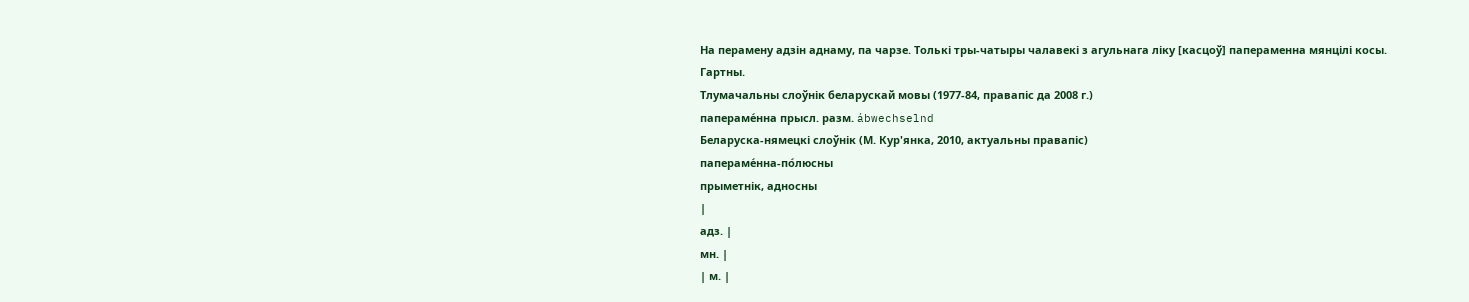На перамену адзін аднаму, па чарзе. Толькі тры-чатыры чалавекі з агульнага ліку [касцоў] папераменна мянцілі косы. Гартны.
Тлумачальны слоўнік беларускай мовы (1977-84, правапіс да 2008 г.)
папераме́нна прысл. разм. ábwechselnd
Беларуска-нямецкі слоўнік (М. Кур'янка, 2010, актуальны правапіс)
папераме́нна-по́люсны
прыметнік, адносны
|
адз. |
мн. |
| м. |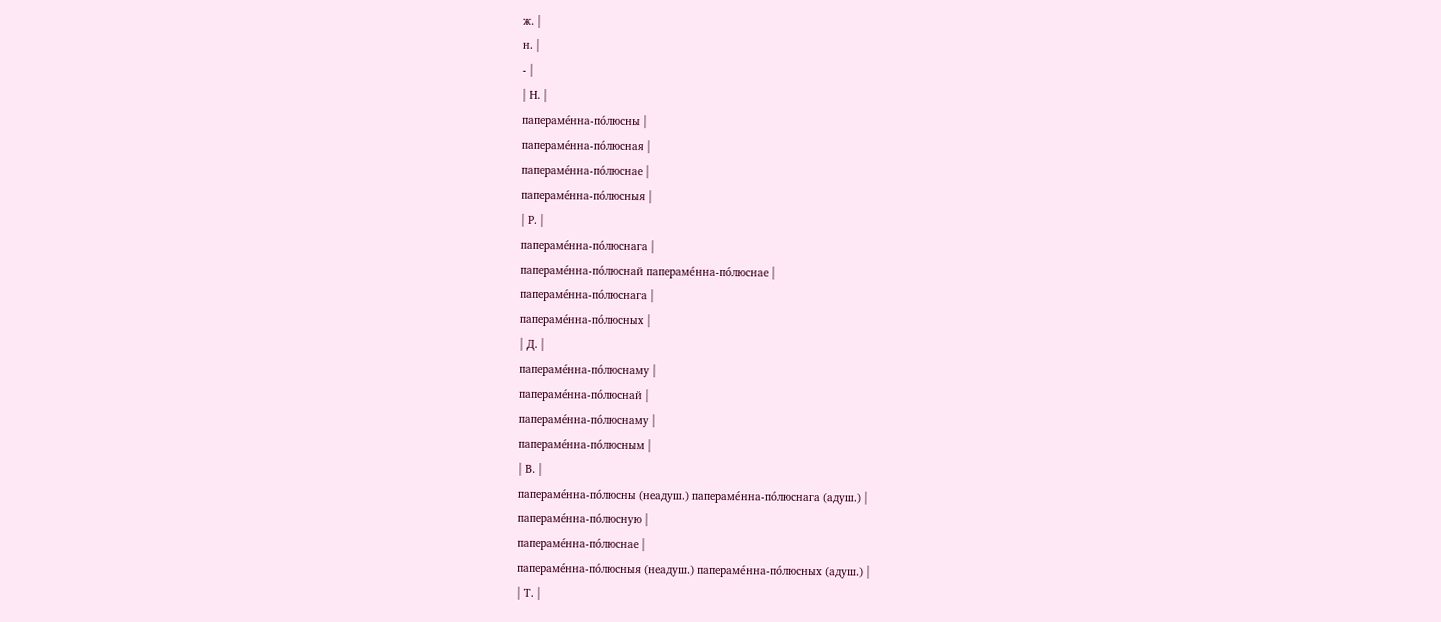ж. |
н. |
- |
| Н. |
папераме́нна-по́люсны |
папераме́нна-по́люсная |
папераме́нна-по́люснае |
папераме́нна-по́люсныя |
| Р. |
папераме́нна-по́люснага |
папераме́нна-по́люснай папераме́нна-по́люснае |
папераме́нна-по́люснага |
папераме́нна-по́люсных |
| Д. |
папераме́нна-по́люснаму |
папераме́нна-по́люснай |
папераме́нна-по́люснаму |
папераме́нна-по́люсным |
| В. |
папераме́нна-по́люсны (неадуш.) папераме́нна-по́люснага (адуш.) |
папераме́нна-по́люсную |
папераме́нна-по́люснае |
папераме́нна-по́люсныя (неадуш.) папераме́нна-по́люсных (адуш.) |
| Т. |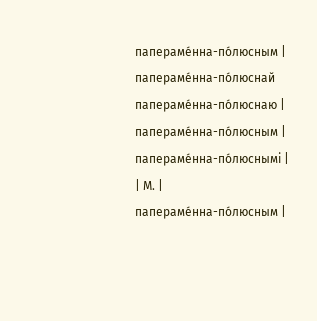папераме́нна-по́люсным |
папераме́нна-по́люснай папераме́нна-по́люснаю |
папераме́нна-по́люсным |
папераме́нна-по́люснымі |
| М. |
папераме́нна-по́люсным |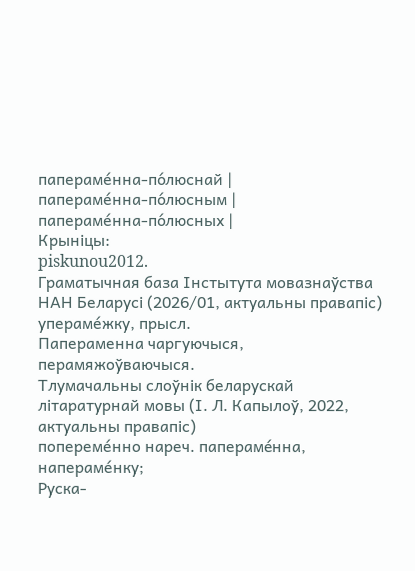папераме́нна-по́люснай |
папераме́нна-по́люсным |
папераме́нна-по́люсных |
Крыніцы:
piskunou2012.
Граматычная база Інстытута мовазнаўства НАН Беларусі (2026/01, актуальны правапіс)
упераме́жку, прысл.
Папераменна чаргуючыся, перамяжоўваючыся.
Тлумачальны слоўнік беларускай літаратурнай мовы (І. Л. Капылоў, 2022, актуальны правапіс)
попереме́нно нареч. папераме́нна, напераме́нку;
Руска-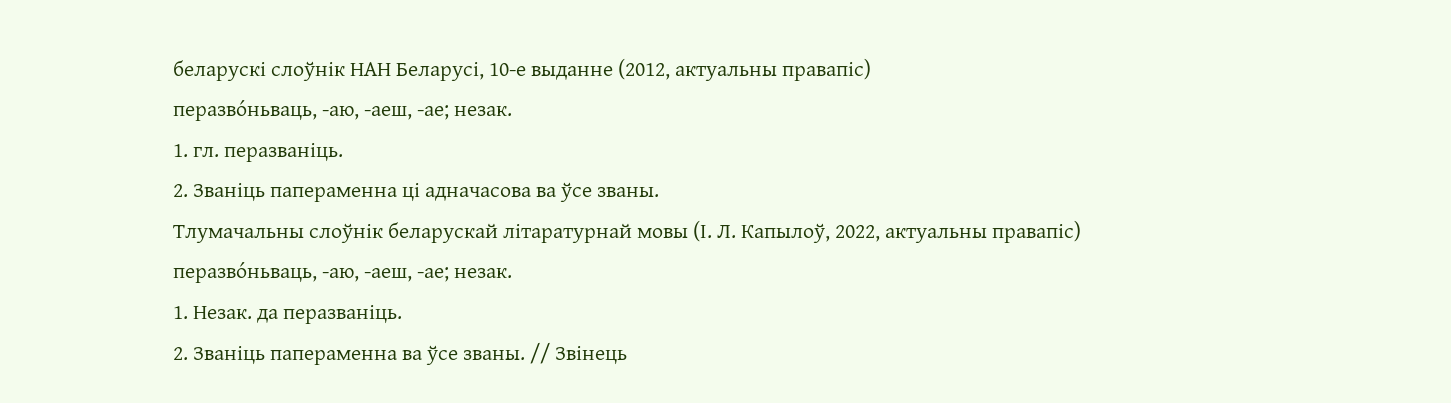беларускі слоўнік НАН Беларусі, 10-е выданне (2012, актуальны правапіс)
перазво́ньваць, -аю, -аеш, -ае; незак.
1. гл. перазваніць.
2. Званіць папераменна ці адначасова ва ўсе званы.
Тлумачальны слоўнік беларускай літаратурнай мовы (І. Л. Капылоў, 2022, актуальны правапіс)
перазво́ньваць, ‑аю, ‑аеш, ‑ае; незак.
1. Незак. да перазваніць.
2. Званіць папераменна ва ўсе званы. // Звінець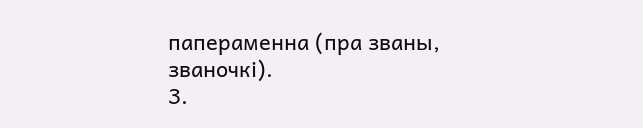папераменна (пра званы, званочкі).
3.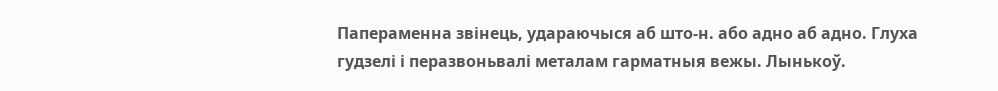Папераменна звінець, удараючыся аб што‑н. або адно аб адно. Глуха гудзелі і перазвоньвалі металам гарматныя вежы. Лынькоў.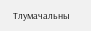Тлумачальны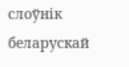слоўнік беларускай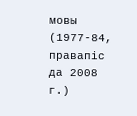мовы (1977-84, правапіс да 2008 г.)